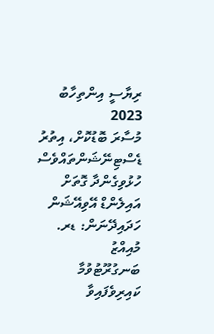ރިޔާސީ އިންތިހާބު 2023
މުސާރަ ބޮޑުކޮށް، އިތުރު ޑެސްޓިނޭޝަންތައްވެސް ހުޅުވިގެންދާ ގޮތަށް އައިލެންޑް އޭވިއޭޝަން ހަދައިދޭނަން: ޑރ. މުއިއްޒު
ބަނގުރޫޓުވުމާ ކައިރިވެފައިވާ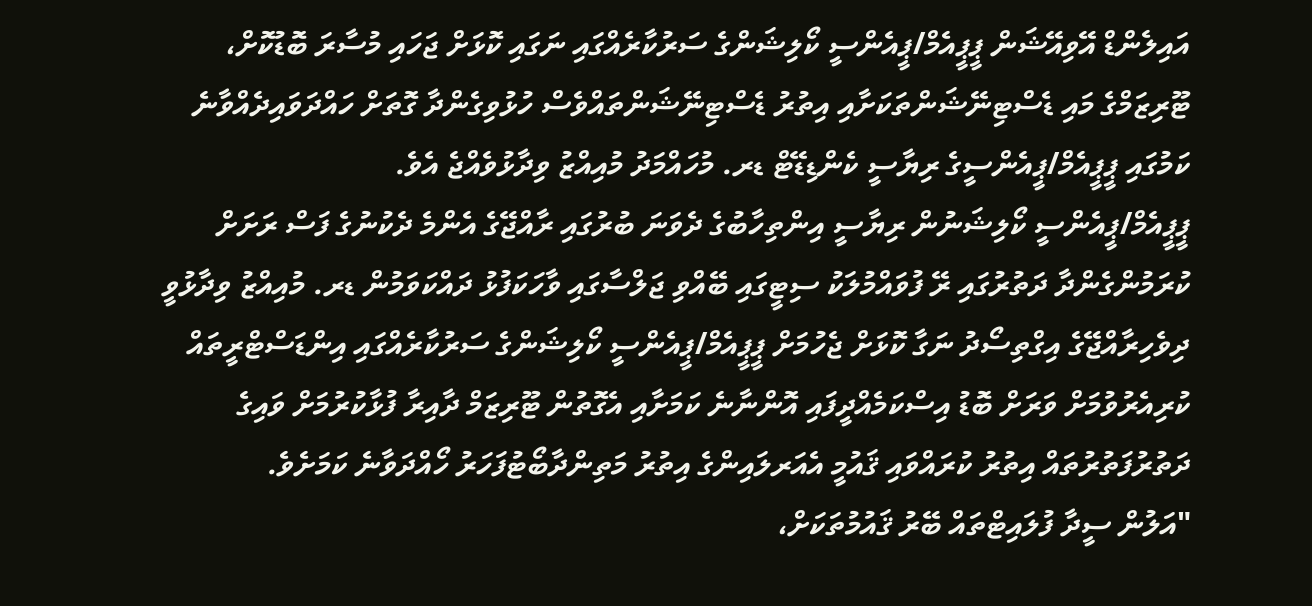އައިލެންޑް އޭވިއޭޝަން ޕީޕީއެމް/ޕީއެންސީ ކޯލިޝަންގެ ސަރުކާރެއްގައި ނަގައި ކޮޅަށް ޖަހައި މުސާރަ ބޮޑުކޮށް، ޓޫރިޒަމްގެ މައި ޑެސްޓިނޭޝަންތަކަށާއި އިތުރު ޑެސްޓިނޭޝަންތައްވެސް ހުޅުވިގެންދާ ގޮތަށް ހައްދަވައިދެއްވާނެ ކަމުގައި ޕީޕީއެމް/ޕީއެންސީގެ ރިޔާސީ ކެންޑިޑޭޓް ޑރ. މުހައްމަދު މުއިއްޒު ވިދާޅުވެއްޖެ އެވެ.
ޕީޕީއެމް/ޕީއެންސީ ކޯލިޝަނުން ރިޔާސީ އިންތިހާބުގެ ދެވަނަ ބުރުގައި ރާއްޖޭގެ އެންމެ ދެކުނުގެ ފަސް ރަށަށް ކުރަމުންގެންދާ ދަތުރުގައި ރޭ ފުވައްމުލަކު ސިޓީގައި ބޭއްވި ޖަލްސާގައި ވާހަކަފުޅު ދައްކަވަމުން ޑރ. މުއިއްޒު ވިދާޅުވީ ދިވެހިރާއްޖޭގެ އިގްތިސޯދު ނަގާ ކޮޅަށް ޖެހުމަށް ޕީޕީއެމް/ޕީއެންސީ ކޯލިޝަންގެ ސަރުކާރެއްގައި އިންޑަސްޓްރީތައް ކުރިއެރުވުމަށް ވަރަށް ބޮޑު އިސްކަމެއްދީފައި އޮންނާނެ ކަމަށާއި އެގޮތުން ޓޫރިޒަމް ދާއިރާ ފުޅާކުރުމަށް ވައިގެ ދަތުރުފަތުރުތައް އިތުރު ކުރައްވައި ޤައުމީ އެއަރލައިންގެ އިތުރު މަތިންދާބޯޓުފަހަރު ހޯއްދަވާނެ ކަމަށެވެ.
"އަލުން ސީދާ ފުލައިޓްތައް ބޭރު ޤައުމުތަކަށް،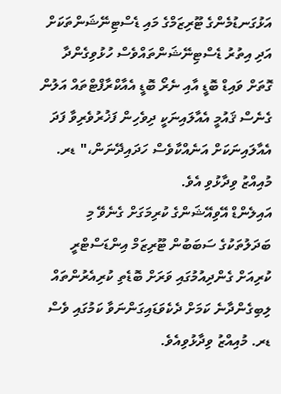އަޅުގަނޑުމެންގެ ޓޫރިޒަމްގެ މައި ޑެސްޓިނޭޝަންތަކަށް އަދި އިތުރު ޑެސްޓިނޭޝަންތައްވެސް ހުޅުވިގެންދާ ގޮތަށް ވައިޑް ބޮޑީ އާއި ނެރޯ ބޮޑީ އެއާކްރާފްޓްތައް އަލުން ގެނެސް ޤައުމީ އެއާލައިނަކީ ދިވެހިން ފަޚުރުވެރިވާ ފަދަ އެއާލައިނަކަށް އަނެއްކާވެސް ހަދައިދޭނަން،" ޑރ. މުއިއްޒު ވިދާޅުވި އެވެ.
އައިލެންޑް އޭވިއޭޝަންގެ ކުރިމަގަށް ގެނެވޭ މި ބަދަލުތަކުގެ ސަބަބުން ޓޫރިޒަމް އިންޑަސްޓްރީ ކުރިއަށް ގެންދިއުމުގައި ވަރަށް ބޮޑެތި ކުރިއެރުންތައް ލިބިގެންދާނެ ކަމަށް ދެކެވަޑައިގަންނަވާ ކަމުގައި ވެސް ޑރ. މުއިއްޒު ވިދާޅުވިއެވެ.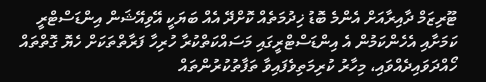ޓޫރިޒަމް ދާއިރާއަށް އެންމެ ބޮޑު ޚިދުމަތެއް ކޮށްދޭ އެއް ބަޔަކީ އޭވިއޭޝަން އިންޑަސްޓްރީ ކަމަށާއި އެހެންކަމުން އެ އިންޑަސްޓްރީގައި މަސައްކަތްކުރާ ހުރިހާ ފަރާތްތަކަށް ހެޔޮ ގޮތްތައް ހޯއްދަވައިދެއްވައި، މިހާރު ކުރިމަތިވެފައިވާ ތަފާތުކުރުންތައް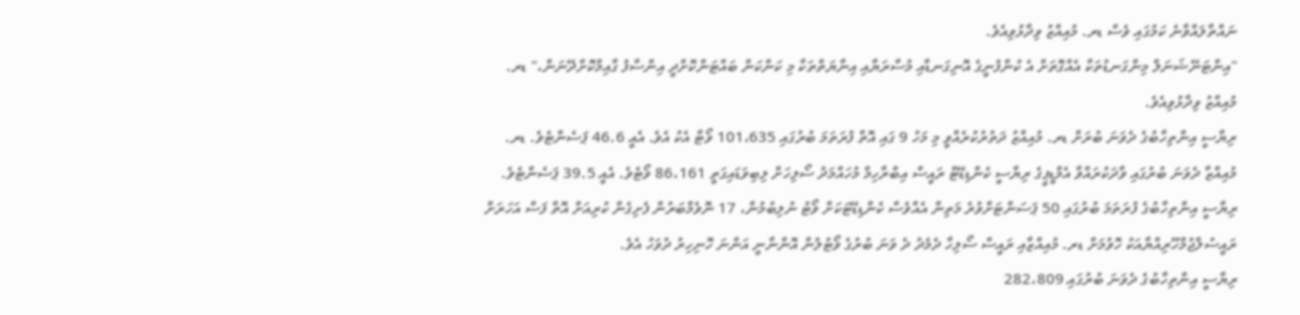ނައްތާލައްވާނެ ކަމުގައި ވެސް ޑރ. މުއިއްޒު ވިދާޅުވިއެވެ.
"އިންޓަނޭޝަނަލް މިންގަނޑުތަކާ އެއްގޮތަށް އެ ކުންފުނީގެ އޮނިގަނޑާއި މުސާރަޔާއި އިނާޔަތްތަކާ މި ކަންކަން ބައްޓަންކޮށްދީ އިންސާފު ގާއިމްކޮށްދޭނަން،" ޑރ. މުއިއްޒު ވިދާޅުވިއެވެ.
ރިޔާސީ އިންތިހާބުގެ ދެވަނަ ބުރަށް ޑރ. މުއިއްޒު ދަތުރުކުރެއްވީ މި މަހު 9 ގައި އޮތް ފުރަތަމަ ބުރުގައި 101،635 ވޯޓާ އެކު އެވެ. އެއީ 46.6 ޕަސެންޓެވެ. ޑރ. މުއިއްޒާ ދެވަނަ ބުރުގައި ވާދަކުރައްވާ އެމްޑީޕީގެ ރިޔާސީ ކެންޑިޑޭޓް ރައީސް އިބްރާހިމް މުހައްމަދު ސޯލިހަށް ލިބިވަޑައިގަތީ 86،161 ވޯޓެވެ. އެއީ 39.5 ޕަސެންޓެވެ.
ރިޔާސީ އިންތިހާބުގެ ފުރަތަމަ ބުރުގައި 50 ޕަސަންޓަށްވުރެ މަތިން އެއްވެސް ކެންޑިޑޭޓަކަށް ވޯޓު ނުލިބުމުން، 17 ނޮވެމްބަރުން ފެށިގެން ކުރިއަށް އޮތް ފަސް އަހަރަށް ރައީސުލްޖުމްހޫރިއްޔާއަކު ހޮވުމަށް ޑރ. މުއިއްޒާއި ރައީސް ސޯލިހާ ދެމެދު ދެ ވަނަ ބުރުގެ ވޯޓުލުން އޮންނާނީ އަންނަ ހޮނިހިރު ދުވަހު އެވެ.
ރިޔާސީ އިންތިހާބުގެ ދެވަނަ ބުރުގައި 282،809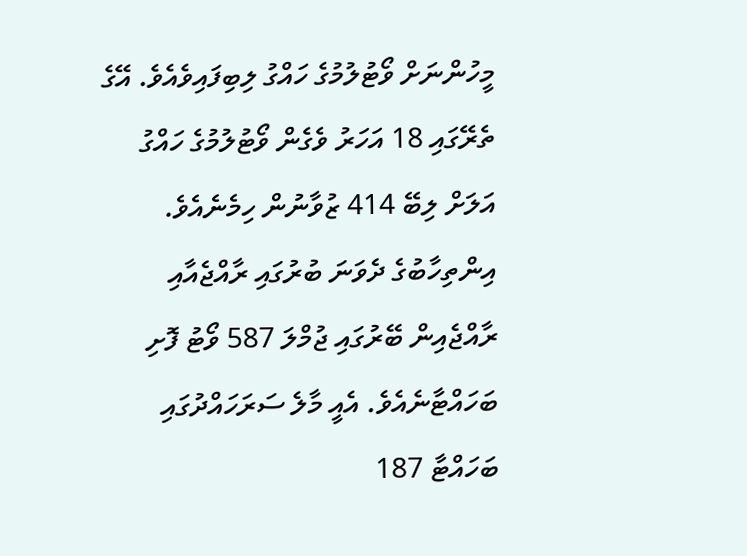މީހުންނަށް ވޯޓުލުމުގެ ހައްގު ލިބިފައިވެއެވެ. އޭގެ ތެރޭގައި 18 އަހަރު ވެގެން ވޯޓުލުމުގެ ހައްގު އަލަށް ލިބޭ 414 ޒުވާނުން ހިމެނެއެވެ.
އިންތިހާބުގެ ދެވަނަ ބުރުގައި ރާއްޖެއާއި ރާއްޖެއިން ބޭރުގައި ޖުމްލަ 587 ވޯޓު ފޮށި ބަހައްޓާނެއެވެ. އެއީ މާލެ ސަރަހައްދުގައި ބަހައްޓާ 187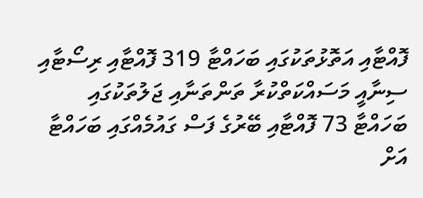ފޮއްޓާއި އަތޮޅުތަކުގައި ބަހައްޓާ 319 ފޮއްޓާއި ރިސޯޓާއި ސިނާއީ މަސައްކަތްކުރާ ތަންތަނާއި ޖަލުތަކުގައި ބަހައްޓާ 73 ފޮއްޓާއި ބޭރުގެ ފަސް ގައުމެއްގައި ބަހައްޓާ އަށް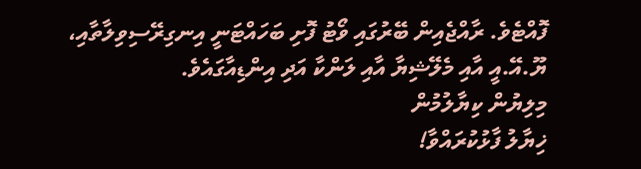ފޮއްޓެވެ. ރާއްޖެއިން ބޭރުގައި ވޯޓު ފޮށި ބަހައްޓަނީ އިނގިރޭސިވިލާތާއި، ޔޫ.އޭ.އީ އާއި މެލޭޝިޔާ އާއި ލަންކާ އަދި އިންޑިއާގައެވެ.
މިލިޔުން ކިޔާލުމުން
ޚިޔާލު ފާޅުކުރައްވާ!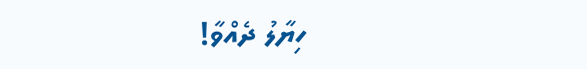ހިޔާލު ދެއްވާ!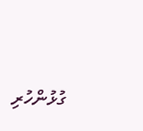ގުޅުންހުރި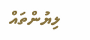ލިޔުންތައް